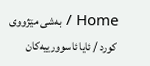Home / بەشی مێژووی كورد / ئایا ئاسوورییەکان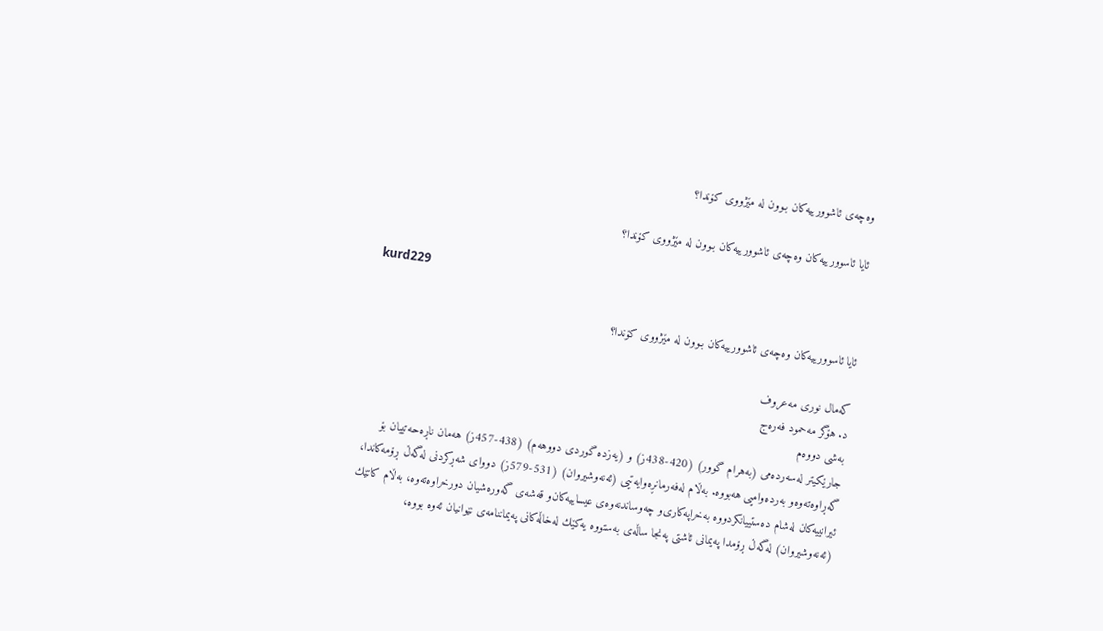وەچەی ئاشوورییەکان بـوون لە مێژووی کۆندا؟ ‌ ‌

ئایا ئاسوورییەکان وەچەی ئاشوورییەکان بـوون لە مێژووی کۆندا؟ ‌ ‌

kurd229

ئایا ئاسوورییەکان وەچەی ئاشوورییەکان بـوون لە مێژووی کۆندا؟ ‌

كه‌مال نوری‌ مه‌عروف
د. هۆگر مه‌حمود فه‌ره‌ج
بەشی دووەم
جارێكیتر له‌سه‌رده‌می‌ (به‌هرام گوور) (420-438ز) و (یه‌زده‌ گوردی‌ دووهه‌م) (438-457ز) هه‌مان ناڕه‌حه‌تییان بۆ گه‌ڕاوه‌ته‌وه‌‌و به‌رده‌وامیی‌ هه‌بووه‌. به‌ڵام له‌فه‌رمانڕه‌وایه‌تیی‌ (ئه‌نه‌وشیروان) (531-579ز) دووای‌ شه‌ڕكردنی‌ له‌گه‌ڵ ڕۆمه‌كاندا، ئیرانییه‌كان له‌شام ده‌ستییانكردووه‌ به‌خراپه‌كاری‌‌و چه‌وساندنه‌وه‌ی‌ عیساییه‌كان‌و قه‌شه‌ی‌ گه‌وره‌شیان دورخراوه‌ته‌وه‌، به‌ڵام كاتێك (ئه‌نه‌وشیروان) له‌گه‌ڵ ڕۆمدا په‌یمانی‌ ئاشتی‌ په‌نجا ساڵه‌ی‌ به‌ستووه‌ یه‌كێك له‌خاڵه‌كانی‌ په‌یماننامه‌ی‌ نێوانیان ئه‌وه‌ بووه‌،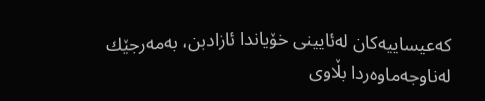كه‌عیساییه‌كان له‌ئایینی‌ خۆیاندا ئازادبن، به‌مه‌رجێك له‌ناوجه‌ماوه‌ردا بڵاوی‌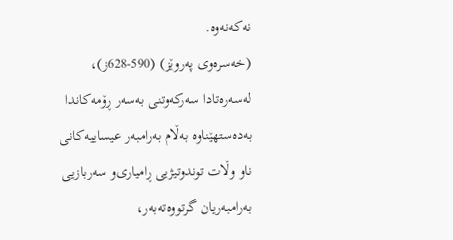نه‌كه‌نه‌وه‌.
(خه‌سره‌وی‌ په‌روێز) (590-628ز)، له‌سه‌ره‌تادا سه‌ركه‌وتنی‌ به‌سه‌ر ڕۆمه‌كاندا به‌ده‌ستهێناوه‌ به‌ڵام به‌رامبه‌ر عیساییه‌كانی‌ ناو وڵات توندوتیژیی‌ ڕامیاری‌‌و سه‌ربازیی‌ به‌رامبه‌ریان گرتووه‌ته‌به‌ر،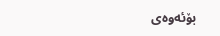بۆئه‌وه‌ی‌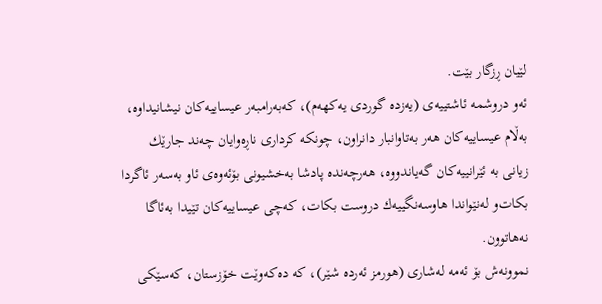لێیان ڕزگار بێت.
ئه‌و دروشمه‌ ئاشتییه‌ی‌ (یه‌زده‌ گوردی‌ یه‌كهه‌م)، كه‌به‌رامبه‌ر عیساییه‌كان نیشانیداوه‌، به‌ڵام عیساییه‌كان هه‌ر به‌تاوانبار دانراون، چونكه‌ كرداری‌ ناڕه‌وایان چه‌ند جارێك زیانی‌ به‌ ئێرانییه‌كان گه‌یاندووه‌، هه‌رچه‌نده‌ پادشا به‌خشیونی‌ بۆئه‌وه‌ی‌ ئاو به‌سه‌ر ئاگردا بكات‌و له‌نێواندا هاوسه‌نگییه‌ك دروست بكات، كه‌چی‌ عیساییه‌كان تێیدا به‌ئاگا نه‌هاتوون.
نموونه‌ش بۆ ئه‌مه‌ له‌شاری‌ (هورمز ئه‌رده‌ شێر)، كه‌ ده‌كه‌وێت خۆزستان، كه‌سێكی‌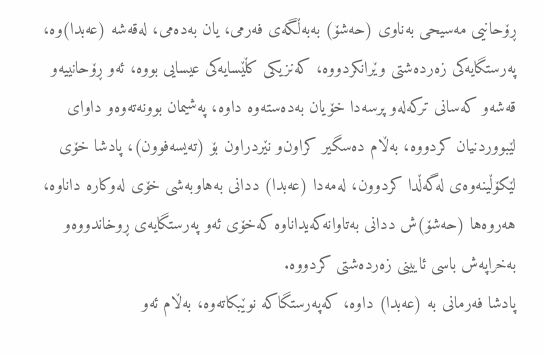ڕۆحانیی‌ مه‌سیحی‌ به‌ناوی‌ (حه‌شۆ) به‌به‌ڵگه‌ی‌ فه‌رمی‌، یان به‌ده‌می‌، له‌قه‌شه‌ (عه‌بدا)وه‌، په‌رستگایه‌كی‌ زه‌رده‌شتی‌ وێرانكردووه‌، كه‌نزیكی‌ كڵێسایه‌كی‌ عیسایی بووه‌، ئه‌و ڕۆحانییه‌و قه‌شه‌و كه‌سانی‌ تركه‌له‌و پرسه‌دا خۆیان به‌ده‌سته‌وه‌ داوه‌، په‌شیمان بوونه‌ته‌وه‌و داوای‌ لێبووردنیان كردووه‌، به‌ڵام ده‌سگیر كراون‌و نێردراون بۆ (ته‌یسه‌فوون)، پادشا خۆی‌ لێكۆڵینه‌وه‌ی‌ له‌گه‌ڵدا كردوون، له‌مه‌دا (عه‌بدا) ددانی‌ به‌هاوبه‌شی‌ خۆی له‌وكاره‌ داناوه‌، هه‌روه‌ها (حه‌شۆ)ش ددانی‌ به‌تاوانه‌كه‌یداناوه‌ كه‌خۆی ئه‌و په‌رستگایه‌ی‌ ڕوخاندووه‌‌و به‌خراپه‌ش باسی‌ ئایینی‌ زه‌رده‌شتی‌ كردووه‌.
پادشا فه‌رمانی‌ به‌ (عه‌بدا) داوه‌، كه‌په‌رستگاكه‌ نوێبكاته‌وه‌، به‌ڵام ئه‌و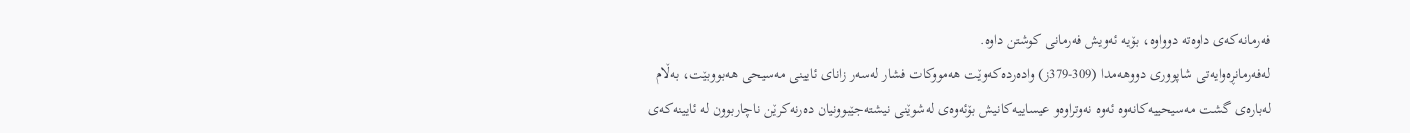فه‌رمانه‌كه‌ی‌ داوه‌ته‌ دوواوه‌، بۆیه‌ ئه‌ویش فه‌رمانی‌ كوشتن داوه‌.
له‌فه‌رمانڕه‌وایه‌تی‌ شاپووری‌ دووهه‌مدا (309-379ز) واده‌رده‌كه‌وێت هه‌مووكات فشار له‌سه‌ر زانای‌ ئایینی‌ مه‌سیحی‌ هه‌بووبێت، به‌ڵام  له‌باره‌ی‌ گشت مه‌سیحییه‌كانه‌وه‌ ئه‌وه‌ نه‌وتراوه‌و عیساییه‌كانیش بۆئه‌وه‌ی‌ له‌شوێنی‌ نیشته‌جێبوونیان ده‌رنه‌كرێن ناچاربوون له‌ ئایینه‌كه‌ی‌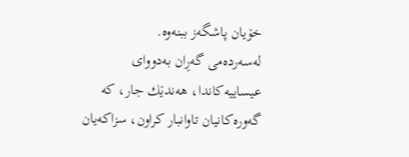خۆیان پاشگه‌ز ببنه‌وه‌.
له‌سه‌رده‌می‌ گه‌ڕان به‌دووای‌ عیساییه‌كاندا، هه‌ندێك جار، كه‌ گه‌وره‌كانیان تاوانبار كراون، سزاكه‌یان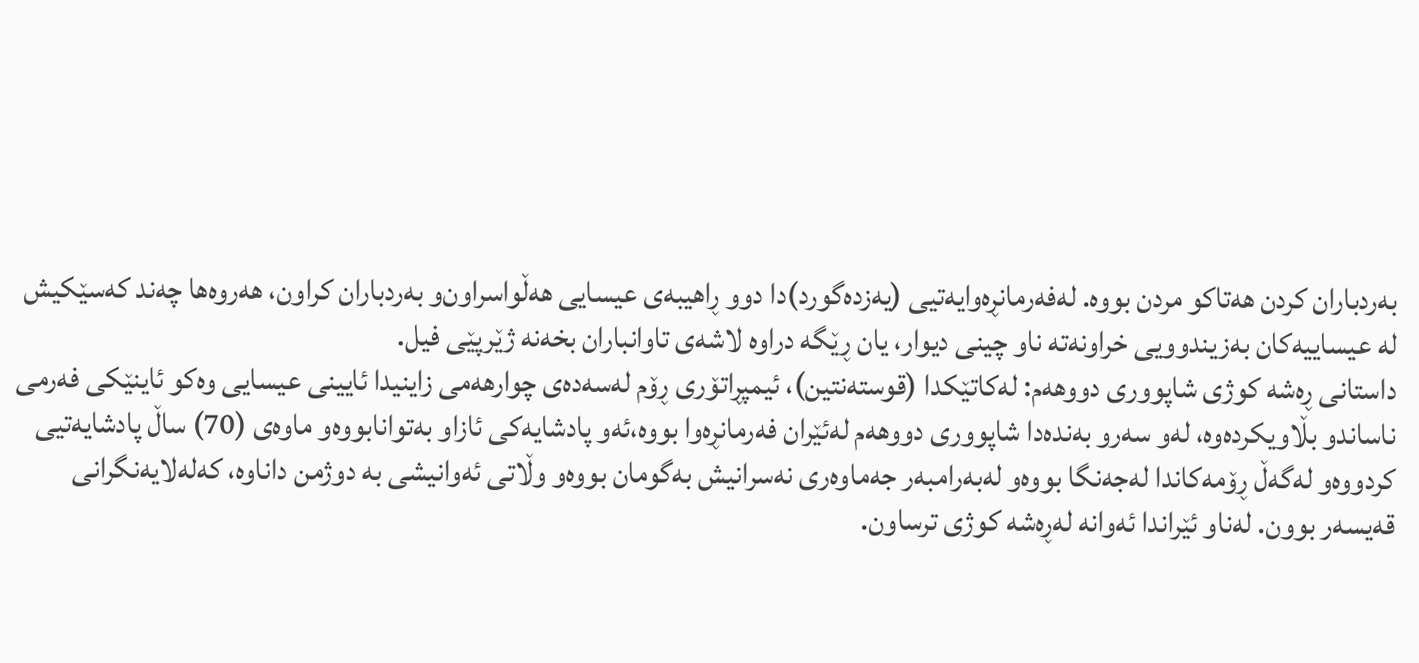به‌ردباران كردن هه‌تاكو مردن بووه‌. له‌فه‌رمانڕه‌وایه‌تیی‌ (یه‌زده‌گورد)دا دوو ڕاهیبه‌ی‌ عیسایی هه‌ڵواسراون‌و به‌ردباران كراون، هه‌روه‌ها چه‌ند كه‌سێكیش له‌ عیساییه‌كان به‌زیندوویی‌ خراونه‌ته‌ ناو چینی‌ دیوار، یان ڕێگه‌ دراوه‌ لاشه‌ی‌ تاوانباران بخه‌نه‌ ژێرپێی‌ فیل.
داستانی‌ ڕه‌شه‌ كوژی‌ شاپووری‌ دووهه‌م: له‌كاتێكدا (قوسته‌نتین)، ئیمپڕاتۆری‌ ڕۆم له‌سه‌ده‌ی‌ چوارهه‌می‌ زاینیدا ئایینی‌ عیسایی وه‌كو ئاینێكی‌ فه‌رمی‌ ناساندو بڵاویكرده‌وه‌، له‌و سه‌رو به‌نده‌دا شاپووری‌ دووهه‌م له‌ئێران فه‌رمانڕه‌وا بووه‌،ئه‌و پادشایه‌كی‌ ئازاو به‌توانابووه‌و ماوه‌ی‌ (70) ساڵ پادشایه‌تیی‌ كردووه‌‌و له‌گه‌ڵ ڕۆمه‌كاندا له‌جه‌نگا بووه‌‌و له‌به‌رامبه‌ر جه‌ماوه‌ری‌ نه‌سرانیش به‌گومان بووه‌و وڵاتی‌ ئه‌وانیشی‌ به‌ دوژمن داناوه‌، كه‌له‌لایه‌نگرانی‌ قه‌یسه‌ر بوون. له‌ناو ئێراندا ئه‌وانه‌ له‌ڕه‌شه‌ كوژی‌ ترساون.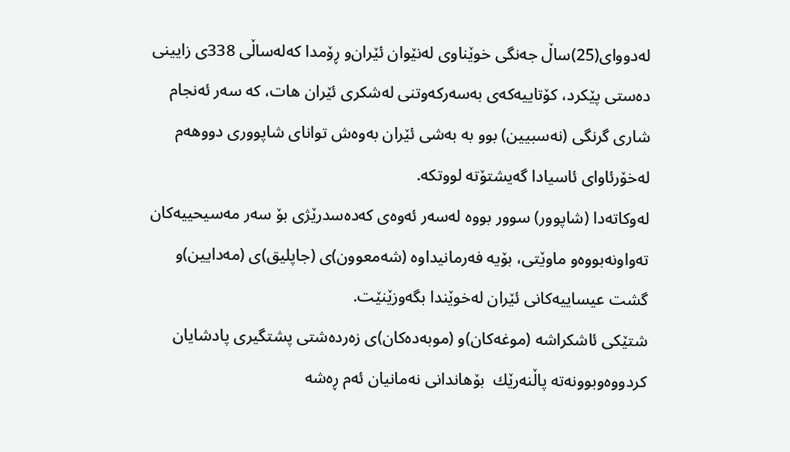له‌دووای‌(25)ساڵ جه‌نگی‌ خوێناوی‌ له‌نێوان ئێران‌و ڕۆمدا كه‌له‌ساڵی‌ 338ی‌ زایینی‌ ده‌ستی‌ پێكرد، كۆتاییه‌كه‌ی‌ به‌سه‌ركه‌وتنی‌ له‌شكری‌ ئێران هات، كه‌ سه‌ر ئه‌نجام شاری‌ گرنگی‌ (نه‌سبیین) بوو به‌ به‌شی‌ ئێران به‌وه‌ش توانای‌ شاپووری‌ دووهه‌م له‌خۆرئاوای‌ ئاسیادا گه‌یشتۆته‌ لووتكه‌.
له‌وكاته‌دا (شاپوور) سوور بووه‌ له‌سه‌ر ئه‌وه‌ی‌ كه‌ده‌سدرێژی‌ بۆ سه‌ر مه‌سیحییه‌كان ته‌واونه‌بووه‌و ماوێتی‌، بۆیه‌ فه‌رمانیداوه‌ (شه‌معوون)ی‌ (جاپلیق)ی‌ (مه‌دایین)و گشت عیساییه‌كانی‌ ئێران له‌خوێندا بگه‌وزێنێت.
شتێكی‌ ئاشكراشه‌ (موغه‌كان)و (موبه‌ده‌كان)ی‌ زه‌رده‌شتی‌ پشتگیری‌ پادشایان كردووه‌وبوونه‌ته‌ پاڵنه‌رێك  بۆهاندانی‌ نه‌مانیان ئه‌م ڕه‌شه‌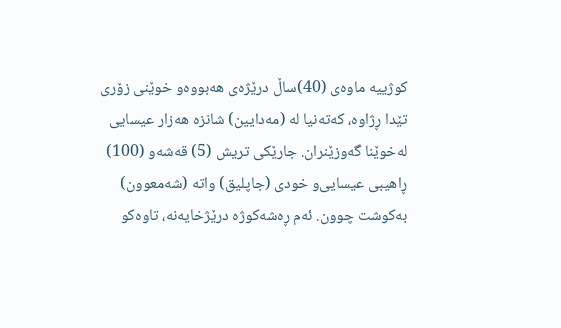كوژییه‌ ماوه‌ی‌ (40)ساڵ درێژه‌ی‌ هه‌بووه‌‌و خوێنی‌ زۆری‌ تێدا ڕژاوه‌، كه‌ته‌نیا له‌ (مه‌دایین) شانزه‌ هه‌زار عیسایی له‌خوێنا گه‌وزێنران. جارێكی‌ تریش (5) قه‌شه‌و (100) ڕاهیبی‌ عیسایی‌و خودی‌ (جاپلیق) واته‌ (شه‌معوون) به‌كوشت چوون. ئه‌م ڕه‌شه‌كوژه‌ درێژخایه‌نه‌، تاوه‌كو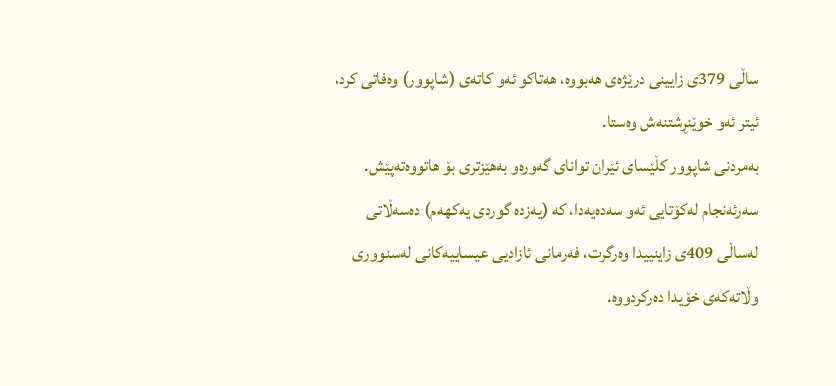ساڵی‌ 379ی‌ زایینی‌ درێژه‌ی‌ هه‌بووه‌، هه‌تاكو ئه‌و كاته‌ی‌ (شاپوور) وه‌فاتی‌ كرد، ئیتر ئه‌و خوێنڕشتنه‌ش وه‌ستا.
به‌مردنی‌ شاپوور كڵێسای‌ ئێران توانای‌ گه‌وره‌و به‌هێزتری‌ بۆ هاتووه‌ته‌پێش.
سه‌رئه‌نجام له‌كۆتایی ئه‌و سه‌ده‌یه‌دا، كه‌ (یه‌زده‌ گوردی‌ یه‌كهه‌م) ده‌سه‌ڵاتی‌ له‌ساڵی‌ 409ی‌ زاینییدا وه‌رگرت، فه‌رمانی‌ ئازادیی‌ عیساییه‌كانی‌ له‌سنووری‌ وڵاته‌كه‌ی‌ خۆیدا ده‌ركردووه‌.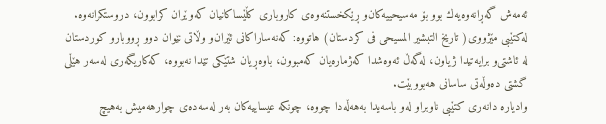ئه‌مه‌ش گه‌ڕانه‌وه‌یه‌ك بوو بۆ مه‌سیحییه‌كان‌و ڕێكخستنه‌وه‌ی‌ كاروباری‌ كڵێساكانیان كه‌وێران كرابوون، دروستكرانه‌وه‌.
له‌كتێبی‌ مێژووی‌( تاریخ التبشیر المسیحی فی‌ كردستان) هاتووه‌: كه‌نه‌ساراكانی‌ ئێران‌و وڵاتی‌ نێوان دوو ڕووبارو كوردستان له‌ ئاشتی‌‌و برایه‌تیدا ژیاون، له‌گه‌ڵ ئه‌وه‌شدا كه‌ژماره‌یان كه‌مبوون، باوه‌ڕیان شتێكی‌ تێدا نه‌بووه‌، كه‌كاریگه‌ری‌ له‌سه‌ر هێڵی‌ گشتی‌ ده‌وڵه‌تی‌ ساسانی‌ هه‌بووبێت.
وادیاره‌ دانه‌ری‌ كتێبی‌ ناوبراو له‌و باسه‌یدا به‌هه‌ڵه‌دا چووه‌، چونكه‌ عیساییه‌كان به‌ر له‌سه‌ده‌ی‌ چوارهه‌میش به‌هیچ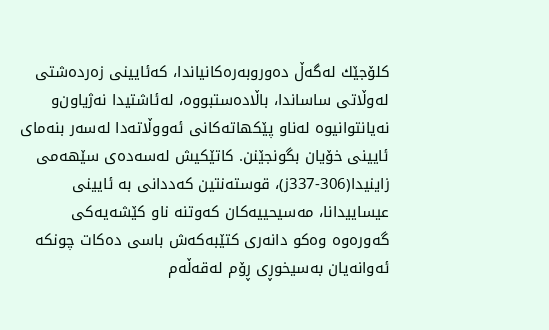كلۆجێك له‌گه‌ڵ ده‌وروبه‌ره‌كانیاندا، كه‌ئایینی‌ زه‌رده‌شتی‌ له‌وڵاتی‌ ساساندا، باڵاده‌ستبووه‌، له‌ئاشتیدا نه‌ژیاون‌و نه‌یانتوانیوه‌ له‌ناو پێكهاته‌كانی‌ ئه‌ووڵاته‌دا له‌سه‌ر بنه‌مای‌ ئایینی‌ خۆیان بگونجێنن. كاتێكیش له‌سه‌ده‌ی‌ سێهه‌می‌ زاینیدا(306-337ز)، قوسته‌نتین كه‌ددانی‌ به‌ ئایینی‌ عیساییدانا، مه‌سیحییه‌كان كه‌وتنه‌ ناو كێشه‌یه‌كی‌ گه‌وره‌وه‌ وه‌كو دانه‌ری‌ كتێبه‌كه‌ش باسی‌ ده‌كات چونكه‌ ئه‌وانه‌یان به‌سیخوڕی‌ ڕۆم له‌قه‌ڵه‌م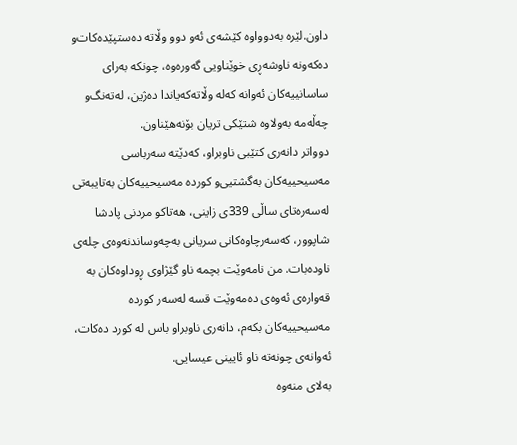داون.لێره‌ به‌دوواوه‌ كێشه‌ی‌ ئه‌و دوو وڵاته‌ ده‌ستپێده‌كات‌و ده‌كه‌ونه‌ ناوشه‌ڕی‌ خوێناویی‌ گه‌وره‌وه‌، چونكه‌ به‌رای‌ ساسانییه‌كان ئه‌وانه‌ كه‌له‌ وڵاته‌كه‌یاندا ده‌ژین، له‌ته‌نگ‌و چه‌ڵه‌مه‌ به‌ولاوه‌ شتێكی‌ تریان بۆنه‌هێناون.
دوواتر دانه‌ری‌ كتێبی‌ ناوبراو، كه‌دێته‌ سه‌رباسی‌ مه‌سیحییه‌كان به‌گشتیی‌‌و كورده‌ مه‌سیحییه‌كان به‌تایبه‌تی‌ له‌سه‌ره‌تای‌ ساڵی‌ 339ی‌ زاینی‌، هه‌تاكو مردنی‌ پادشا شاپوور، كه‌سه‌رچاوه‌كانی‌ سریانی‌ به‌چه‌وساندنه‌وه‌ی‌ چله‌ی‌ ناوده‌بات. من نامه‌وێت بچمه‌ ناو گێژاوی‌ ڕوداوه‌كان به‌ قه‌واره‌ی‌ ئه‌وه‌ی‌ ده‌مه‌وێت قسه‌ له‌سه‌ر كورده‌ مه‌سیحییه‌كان بكه‌م، دانه‌ری‌ ناوبراو باس له‌ كورد ده‌كات، ئه‌وانه‌ی‌ چونه‌ته‌ ناو ئایینی‌ عیسایی.
به‌لای‌ منه‌وه‌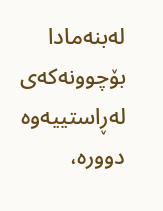له‌بنه‌مادا بۆچوونه‌كه‌ی‌ له‌ڕاستییه‌وه‌ دووره‌،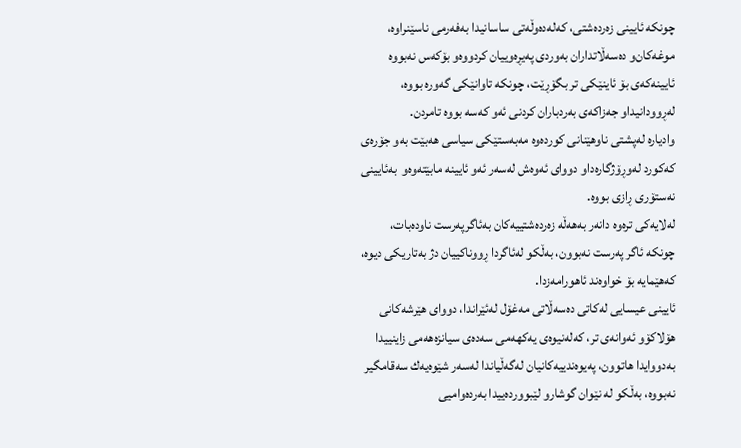چونكه‌ ئایینی‌ زه‌رده‌شتی‌، كه‌له‌ده‌وڵه‌تی‌ ساسانیدا به‌فه‌رمی‌ ناسێنراوه‌، موغه‌كان‌و ده‌سه‌ڵاتداران به‌وردی‌ په‌یڕه‌وییان كردووه‌‌و بۆكه‌س نه‌بووه‌ ئایینه‌كه‌ی‌ بۆ ئاینێكی‌ تر بگۆڕێت، چونكه‌ تاوانێكی‌ گه‌وره‌ بووه‌، له‌ڕوودانیداو جه‌زاكه‌ی‌ به‌ردباران كردنی‌ ئه‌و كه‌سه‌ بووه‌ تامردن.
وادیاره‌ له‌پشتی‌ ناوهێنانی‌ كورده‌وه‌ مه‌به‌ستێكی‌ سیاسی‌ هه‌بێت به‌و جۆره‌ی‌ كه‌كورد له‌وڕۆژگاره‌داو دووای‌ ئه‌وه‌ش له‌سه‌ر ئه‌و ئایینه‌ مابێته‌وه‌‌و  به‌ئایینی‌ نه‌ستۆری‌ ڕازی‌ بووه‌.
له‌لایه‌كی‌ تره‌وه‌ دانه‌ر به‌هه‌ڵه‌ زه‌رده‌شتییه‌كان به‌ئاگرپه‌رست ناوده‌بات، چونكه‌ ئاگر په‌رست نه‌بوون، به‌ڵكو له‌ئاگردا ڕووناكییان دژ به‌تاریكی‌ دیوه‌، كه‌هێمایه‌ بۆ خواوه‌ند ئاهورامه‌زدا.
ئایینی‌ عیسایی له‌كاتی‌ ده‌سه‌ڵاتی‌ مه‌غۆل له‌ئێراندا، دووای‌ هێرشه‌كانی‌ هۆلاكۆ‌و ئه‌وانه‌ی‌ تر، كه‌له‌نیوه‌ی‌ یه‌كهه‌می‌ سه‌ده‌ی‌ سیانزه‌هه‌می‌ زاینییدا به‌دووایدا هاتوون، په‌یوه‌ندییه‌كانیان له‌گه‌ڵیاندا له‌سه‌ر شێوه‌یه‌ك سه‌قامگیر نه‌بووه‌، به‌ڵكو له‌ نێوان گوشارو لێبوورده‌ییدا به‌رده‌وامیی‌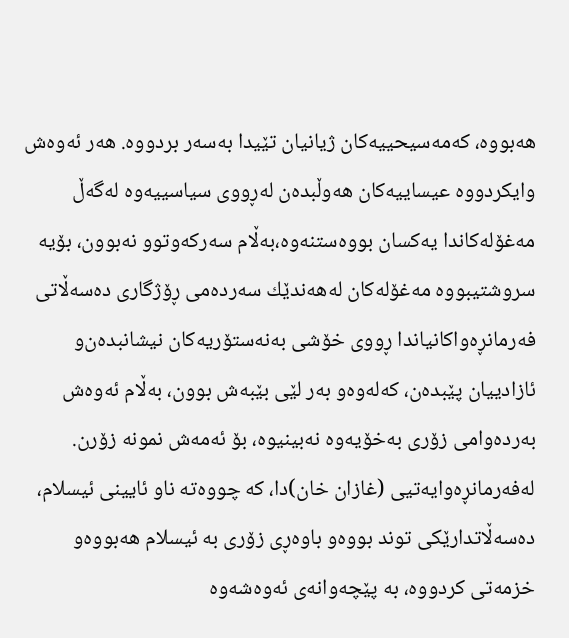هه‌بووه‌، كه‌مه‌سیحییه‌كان ژیانیان تێیدا به‌سه‌ر بردووه‌. هه‌ر ئه‌وه‌ش وایكردووه‌ عیساییه‌كان هه‌وڵبده‌ن له‌ڕووی‌ سیاسییه‌وه‌ له‌گه‌ڵ مه‌غۆله‌كاندا یه‌كسان بووه‌ستنه‌وه‌،به‌ڵام سه‌ركه‌وتوو نه‌بوون، بۆیه‌ سروشتیبووه‌ مه‌غۆله‌كان له‌هه‌ندێك سه‌رده‌می‌ ڕۆژگاری‌ ده‌سه‌ڵاتی‌ فه‌رمانڕه‌واكانیاندا ڕووی‌ خۆشی‌ به‌نه‌ستۆریه‌كان نیشانبده‌ن‌و ئازادییان پێبده‌ن، كه‌له‌وه‌و به‌ر لێی‌ بێبه‌ش بوون، به‌ڵام ئه‌وه‌ش به‌رده‌وامی‌ زۆری‌ به‌خۆیه‌وه‌ نه‌بینیوه‌، بۆ ئه‌مه‌ش نمونه‌ زۆرن.
له‌فه‌رمانڕه‌وایه‌تیی‌ (غازان خان)دا، كه‌ چووه‌ته‌ ناو ئایینی‌ ئیسلام، ده‌سه‌ڵاتدارێكی‌ توند بووه‌‌و باوه‌ڕی‌ زۆری‌ به‌ ئیسلام هه‌بووه‌‌و خزمه‌تی‌ كردووه‌، به‌ پێچه‌وانه‌ی‌ ئه‌وه‌شه‌وه‌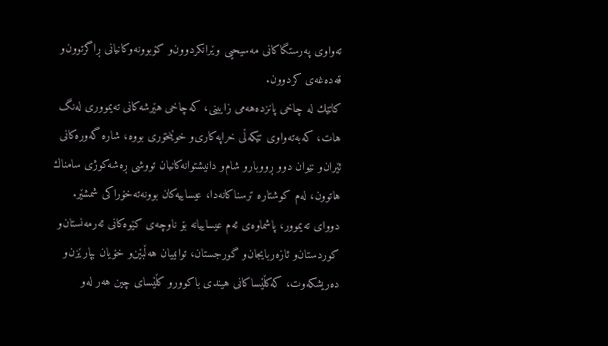ته‌واوی‌ په‌رستگاكانی‌ مه‌سیحیی‌ وێرانكردوون‌و كۆبوونه‌وكانیانی‌ ڕاگرتوون‌و قه‌ده‌غه‌ی‌ كردوون.
كاتێك له‌ چاخی‌ پانزده‌هه‌می‌ زایینی‌، كه‌چاخی‌ هێرشه‌كانی‌ ته‌یمووری‌ له‌نگ هات، كه‌به‌ته‌واوی‌ تێكه‌ڵی‌ خراپه‌كاری‌‌و خوێنخۆری‌ بووه‌، شاره‌ گه‌وره‌كانی‌ ئێران‌و نێوان دوو ڕووبار‌و شام‌و دانیشتوانه‌كانیان تووشی‌ ڕه‌شه‌كوژی‌ سامناك هاتوون، له‌م كوشتاره‌ ترسناكانه‌دا، عیساییه‌كان بوونه‌ته‌خۆراكی‌ شمشێر.
دووای‌ ته‌یموور، پاشماوه‌ی‌ ئه‌م عیساییانه‌ بۆ ناوچه‌ی‌ كێوه‌كانی‌ ئه‌رمه‌نستان‌و كوردستان‌و ئازه‌ربایجان‌و گورجستان، توانییان هه‌ڵبێن‌و خۆیان بپارێزن‌و ده‌ریشكه‌وت، كه‌كڵێساكانی‌ هیندی‌ باكوورو كڵێسای‌ چین هه‌ر له‌و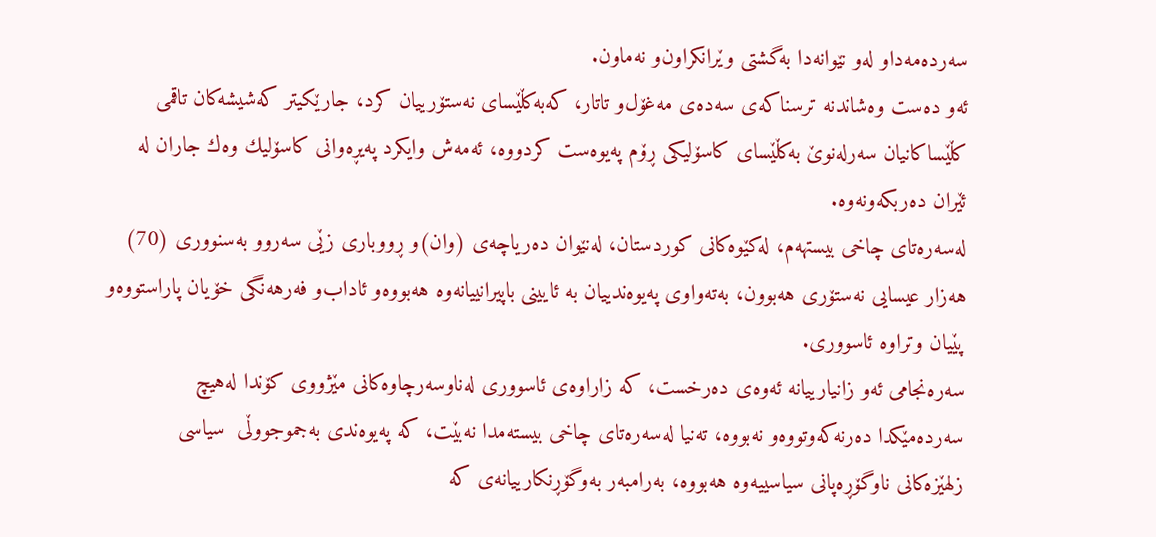سه‌رده‌مه‌داو له‌و نێوانه‌دا به‌گشتی‌ وێرانكراون‌و نه‌ماون.
ئه‌و ده‌ست وه‌شاندنه‌ ترسناكه‌ی‌ سه‌ده‌ی‌ مه‌غۆل‌و تاتار، كه‌به‌كڵێسای‌ نه‌ستۆرییان كرد، جارێكیتر كه‌شیشه‌كان تاقمی‌ كڵێساكانیان سه‌رله‌نوێ به‌كڵێسای‌ كاسۆلیكی‌ ڕۆم په‌یوه‌ست كردووه‌، ئه‌مه‌ش وایكرد په‌یڕه‌وانی‌ كاسۆلیك وه‌ك جاران له‌ ئێران ده‌ربكه‌ونه‌وه‌.
له‌سه‌ره‌تای‌ چاخی‌ بیستهه‌م، له‌كێوه‌كانی‌ كوردستان، له‌نێوان ده‌ریاچه‌ی‌ (وان)و ڕووباری‌ زێی سه‌روو به‌سنووری‌ (70) هه‌زار عیسایی نه‌ستۆری‌ هه‌بوون، به‌ته‌واوی‌ په‌یوه‌ندییان به‌ ئایینی‌ باپیرانییانه‌وه‌ هه‌بووه‌‌و ئاداب‌و فه‌رهه‌نگی‌ خۆیان پاراستووه‌‌و پێیان وتراوه‌ ئاسووری‌.
سه‌ره‌نجامی‌ ئه‌و زانیارییانه‌ ئه‌وه‌ی‌ ده‌رخست، كه‌ زاراوه‌ی‌ ئاسووری‌ له‌ناوسه‌رچاوه‌كانی‌ مێژووی‌ كۆندا له‌هیچ سه‌رده‌مێكدا ده‌رنه‌كه‌وتووه‌و نه‌بووه‌، ته‌نیا له‌سه‌ره‌تای‌ چاخی‌ بیسته‌مدا نه‌بێت، كه‌ په‌یوه‌ندی‌ به‌جموجووڵی‌  سیاسی‌  زلهێزه‌كانی‌ ناوگۆڕه‌پانی‌ سیاسییه‌وه‌ هه‌بووه‌، به‌رامبه‌ر به‌وگۆڕنكارییانه‌ی‌ كه‌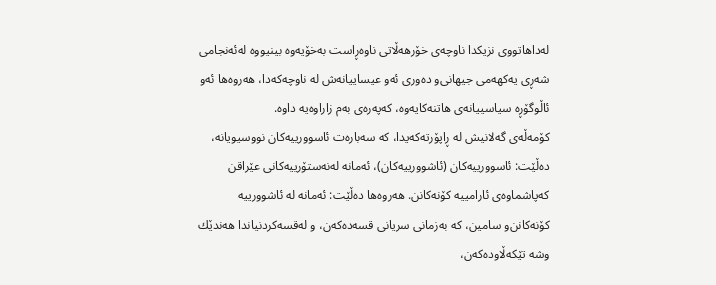له‌داهاتووی‌ نزیكدا ناوچه‌ی‌ خۆرهه‌ڵاتی‌ ناوه‌ڕاست به‌خۆیه‌وه‌ بینیووه‌ له‌ئه‌نجامی‌  شه‌ڕی‌ یه‌كهه‌می‌ جیهانی‌‌و ده‌وری‌ ئه‌و عیساییانه‌ش له‌ ناوچه‌كه‌دا، هه‌روه‌ها ئه‌و ئاڵوگۆڕه‌ سیاسییانه‌ی‌ هاتنه‌كایه‌وه‌، كه‌په‌ره‌ی‌ به‌م زاراوه‌یه‌ داوه‌.
كۆمه‌ڵه‌ی‌ گه‌لانیش له‌ ڕاپۆرته‌كه‌یدا، كه‌ سه‌باره‌ت ئاسوورییه‌كان نووسیویانه‌، ده‌ڵێت: ئاسوورییه‌كان (ئاشوورییه‌كان)، ئه‌مانه‌ له‌نه‌ستۆرییه‌كانی‌ عێراقن كه‌پاشماوه‌ی‌ ئارامییه‌ كۆنه‌كانن. هه‌روه‌ها ده‌ڵێت: ئه‌مانه‌ له‌ ئاشوورییه‌ كۆنه‌كانن‌و سامین، كه‌ به‌زمانی‌ سریانی‌ قسه‌ده‌كه‌ن، و له‌قسه‌كردنیاندا هه‌ندێك وشه‌ تێكه‌ڵاوده‌كه‌ن،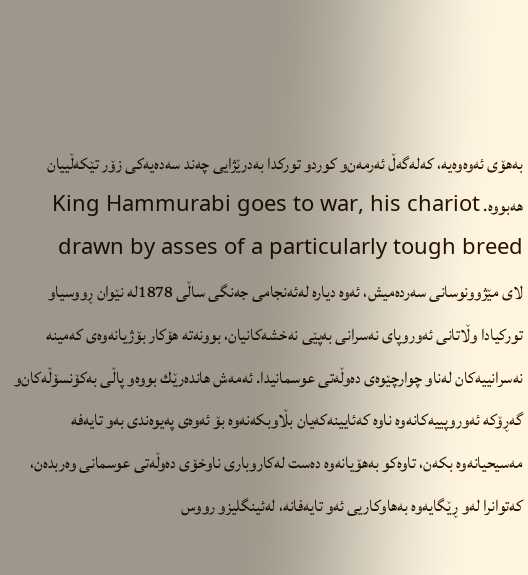به‌هۆی‌ ئه‌وه‌وه‌یه‌، كه‌له‌گه‌ڵ ئه‌رمه‌ن‌و كوردو توركدا به‌درێژایی چه‌ند سه‌ده‌یه‌كی‌ زۆر تێكه‌ڵییان هه‌بووه‌. King Hammurabi goes to war, his chariot drawn by asses of a particularly tough breed
لای‌ مێژوونوسانی‌ سه‌رده‌میش، ئه‌وه‌ دیاره‌ له‌ئه‌نجامی‌ جه‌نگی‌ ساڵی‌ 1878له‌ نێوان ڕووسیاو توركیادا وڵاتانی‌ ئه‌وروپای‌ نه‌سرانی‌ به‌پێی‌ نه‌خشه‌كانیان، بوونه‌ته‌ هۆكار بۆژیانه‌وه‌ی‌ كه‌مینه‌ نه‌سرانییه‌كان له‌ناو چوارچێوه‌ی‌ ده‌وڵه‌تی‌ عوسمانیدا. ئه‌مه‌ش هانده‌رێك بووه‌‌و پاڵی‌ به‌كۆنسۆڵه‌كان‌و گه‌ڕۆكه‌ ئه‌وروپییه‌كانه‌وه‌ ناوه‌ كه‌ئایینه‌كه‌یان بڵاوبكه‌نه‌وه‌ بۆ ئه‌وه‌ی‌ په‌یوه‌ندی‌ به‌و تایه‌فه‌ مه‌سیحیانه‌وه‌ بكه‌ن، تاوه‌كو به‌هۆیانه‌وه‌ ده‌ست له‌كاروباری‌ ناوخۆی‌ ده‌وڵه‌تی‌ عوسمانی‌ وه‌ربده‌ن، كه‌توانرا له‌و ڕێگایه‌وه‌ به‌هاوكاریی‌ ئه‌و تایه‌فانه‌، له‌ئینگلیزو رووس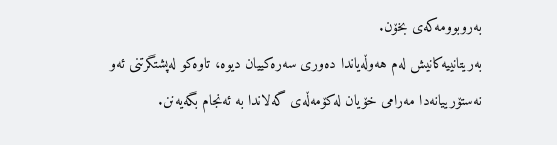به‌روبوومه‌كه‌ی‌ بخۆن.
به‌ریتانییه‌كانیش له‌م هه‌وڵه‌یاندا ده‌وری‌ سه‌ره‌كییان دیوه‌، تاوه‌كو له‌پشتگرتنی‌ ئه‌و نه‌ستۆرییانه‌دا مه‌رامی‌ خۆیان له‌كۆمه‌ڵه‌ی‌ گه‌لاندا به‌ ئه‌نجام بگه‌یه‌نن.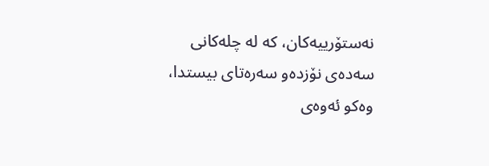نه‌ستۆرییه‌كان، كه‌ له‌ چله‌كانی‌ سه‌ده‌ی‌ نۆزده‌و سه‌ره‌تای‌ بیستدا، وه‌كو ئه‌وه‌ی‌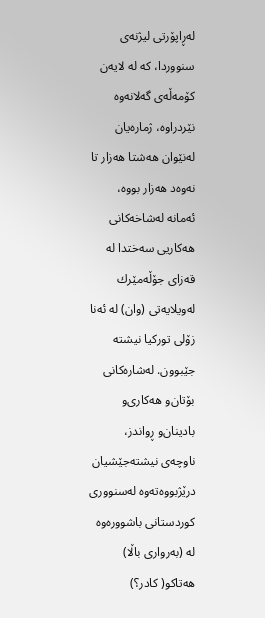له‌ڕاپۆرتی‌ لیژنه‌ی‌ سنووردا، كه‌ له‌ لایه‌ن كۆمه‌ڵه‌ی‌ گه‌لانه‌وه‌ نێردراوه‌، ژماره‌یان له‌نێوان هه‌شتا هه‌زار تا نه‌وه‌د هه‌زار بووه‌، ئه‌مانه‌ له‌شاخه‌كانی‌ هه‌كاریی‌ سه‌ختدا له‌ قه‌زای‌ جۆڵه‌مێرك له‌ویلایه‌تی‌ (وان) له‌ ئه‌نا زۆلی‌ توركیا نیشته‌ جێبوون. له‌شاره‌كانی‌ بۆتان‌و هه‌كاری‌‌و بادینان‌و ڕواندز، ناوچه‌ی‌ نیشته‌جێشیان درێژبووه‌ته‌وه‌ له‌سنووری‌ كوردستانی‌ باشووره‌وه‌ له‌ (به‌رواری‌ باڵا) هه‌تاكو( كادر؟)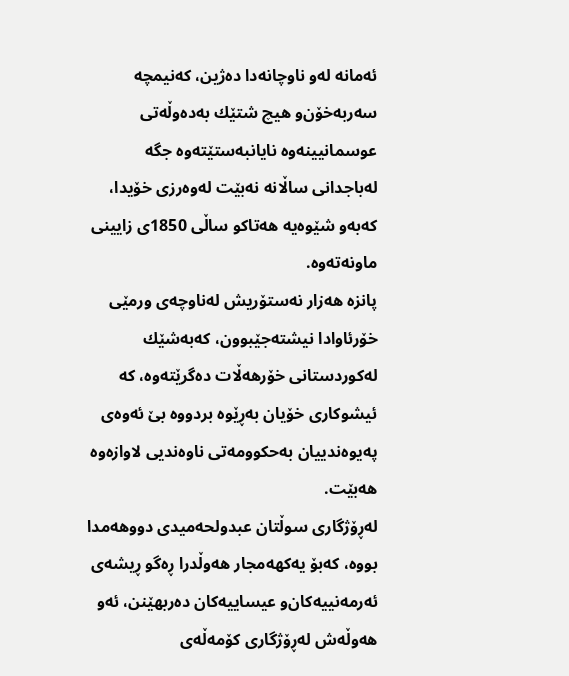ئه‌مانه‌ له‌و ناوچانه‌دا ده‌ژین، كه‌نیمچه‌ سه‌ربه‌خۆن‌و هیچ شتێك به‌ده‌وڵه‌تی‌ عوسمانیینه‌وه‌ نایانبه‌ستێته‌وه‌ جگه‌ له‌باجدانی‌ ساڵانه‌ نه‌بێت له‌وه‌رزی‌ خۆیدا، كه‌به‌و شێوه‌یه‌ هه‌تاكو ساڵی‌ 1850ی‌ زایینی‌ ماونه‌ته‌وه‌.
پانزه‌ هه‌زار نه‌ستۆریش له‌ناوچه‌ی‌ ورمێی‌ خۆرئاوادا نیشته‌جێبوون، كه‌به‌شێك له‌كوردستانی‌ خۆرهه‌ڵات ده‌گرێته‌وه‌، كه‌ ئیشوكاری‌ خۆیان به‌ڕێوه‌ بردووه‌ بێ ئه‌وه‌ی‌ په‌یوه‌ندییان به‌حكوومه‌تی‌ ناوه‌ندیی لاوازه‌وه‌ هه‌بێت.
له‌ڕۆژگاری‌ سوڵتان عبدولحه‌میدی‌ دووهه‌مدا بووه‌، كه‌بۆ یه‌كهه‌مجار هه‌وڵدرا ڕه‌گو ڕیشه‌ی‌ ئه‌رمه‌نییه‌كان‌و عیساییه‌كان ده‌ربهێنن، ئه‌و هه‌وڵه‌ش له‌ڕۆژگاری‌ كۆمه‌ڵه‌ی‌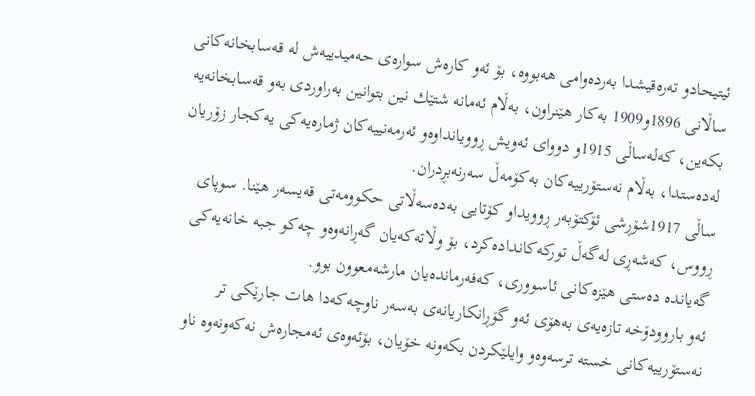ئیتیحادو ته‌ره‌قیشدا به‌رده‌وامی‌ هه‌بووه‌، بۆ ئه‌و كاره‌ش سواره‌ی‌ حه‌میدییه‌ش له‌ قه‌سابخانه‌كانی‌ ساڵانی‌ 1896و1909 به‌كار هێنراون، به‌ڵام ئه‌مانه‌ شتێك نین بتوانین به‌راوردی‌ به‌و قه‌سابخانه‌یه‌ بكه‌ین، كه‌له‌ساڵی‌ 1915و دووای‌ ئه‌ویش ڕوویانداوه‌و ئه‌رمه‌نییه‌كان ژماره‌یه‌كی‌ یه‌كجار زۆریان له‌ده‌ستدا، به‌ڵام نه‌ستۆرییه‌كان به‌كۆمه‌ڵ سه‌رنه‌بڕدران.
ساڵی‌ 1917شۆڕشی‌ ئۆكتۆبه‌ر ڕوویداو كۆتایی به‌ده‌سه‌ڵاتی‌ حكوومه‌تی‌ قه‌یسه‌ر هێنا. سوپای‌ ڕووس، كه‌شه‌ڕی‌ له‌گه‌ڵ توركه‌كانداده‌كرد، بۆ وڵاته‌كه‌یان گه‌ڕانه‌وه‌و چه‌كو جبه‌ خانه‌یه‌كی‌ گه‌یانده‌ ده‌ستی‌ هێزه‌كانی‌ ئاسووری‌، كه‌فه‌رمانده‌یان مارشه‌معوون بوو.
ئه‌و باروودۆخه‌ تازه‌یه‌ی‌ به‌هۆی‌ ئه‌و گۆڕانكاریانه‌ی‌ به‌سه‌ر ناوچه‌كه‌دا هات جارێكی‌ تر نه‌ستۆرییه‌كانی‌ خسته‌ ترسه‌وه‌‌و وایلێكردن بكه‌ونه‌ خۆیان، بۆئه‌وه‌ی‌ ئه‌مجاره‌ش نه‌كه‌ونه‌وه‌ ناو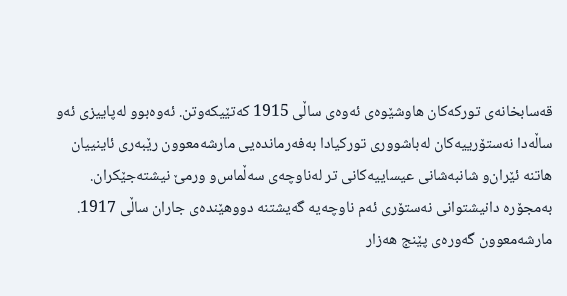قه‌سابخانه‌ی‌ توركه‌كان هاوشێوه‌ی‌ ئه‌وه‌ی‌ ساڵی‌ 1915 كه‌تێیكه‌وتن. ئه‌وه‌بوو له‌پاییزی‌ ئه‌و ساڵه‌دا نه‌ستۆرییه‌كان له‌باشووری‌ توركیادا به‌فه‌رمانده‌یی مارشه‌معوون رێبه‌ری‌ ئاینییان هاتنه‌ ئێران‌و شانبه‌شانی‌ عیساییه‌كانی‌ تر له‌ناوچه‌ی‌ سه‌ڵماس‌و ورمێ نیشته‌جێكران.
به‌مجۆره‌ دانیشتوانی‌ نه‌ستۆری‌ ئه‌م ناوچه‌یه‌ گه‌یشتنه‌ دووهێنده‌ی‌ جاران ساڵی‌ 1917.
مارشه‌معوون گه‌وره‌ی‌ پێنج هه‌زار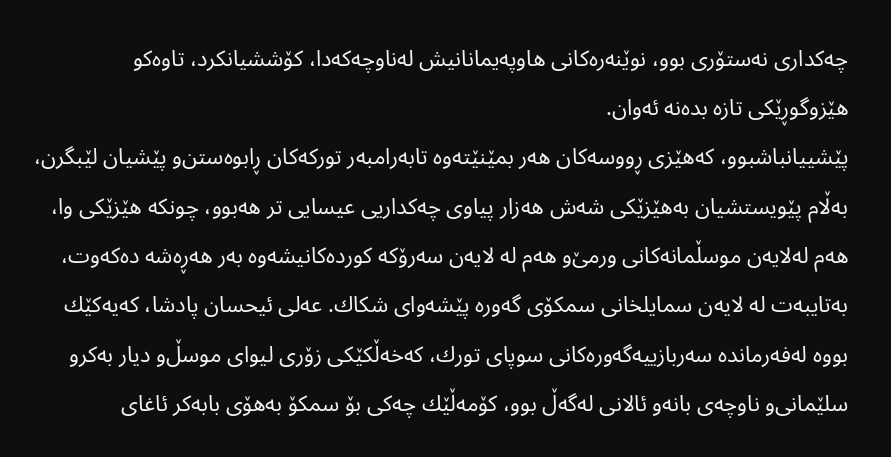چه‌كداری‌ نه‌ستۆری‌ بوو، نوێنه‌ره‌كانی‌ هاوپه‌یمانانیش له‌ناوچه‌كه‌دا، كۆششیانكرد، تاوه‌كو هێزوگوڕێكی‌ تازه‌ بده‌نه‌ ئه‌وان.
پێشییانباشبوو، كه‌هێزی‌ ڕووسه‌كان هه‌ر بمێنێته‌وه‌ تابه‌رامبه‌ر توركه‌كان ڕابوه‌ستن‌و پێشیان لێبگرن، به‌ڵام پێویستشیان به‌هێزێكی‌ شه‌ش هه‌زار پیاوی‌ چه‌كداریی‌ عیسایی تر هه‌بوو، چونكه‌ هێزێكی‌ وا، هه‌م له‌لایه‌ن موسڵمانه‌كانی‌ ورمێ‌و هه‌م له‌ لایه‌ن سه‌رۆكه‌ كورده‌كانیشه‌وه‌ به‌ر هه‌ڕه‌شه‌ ده‌كه‌وت، به‌تایبه‌ت له‌ لایه‌ن سمایلخانی‌ سمكۆی‌ گه‌وره‌ پێشه‌وای‌ شكاك. عه‌لی‌ ئیحسان پادشا، كه‌یه‌كێك بووه‌ له‌فه‌رمانده‌ سه‌ربازییه‌گه‌وره‌كانی‌ سوپای‌ تورك، كه‌خه‌ڵكێكی‌ زۆری‌ لیوای‌ موسڵ‌و دیار به‌كرو سلێمانی‌‌و ناوچه‌ی‌ بانه‌و ئالانی‌ له‌گه‌ڵ بوو، كۆمه‌ڵێك چه‌كی‌ بۆ سمكۆ به‌هۆی‌ بابه‌كر ئاغای‌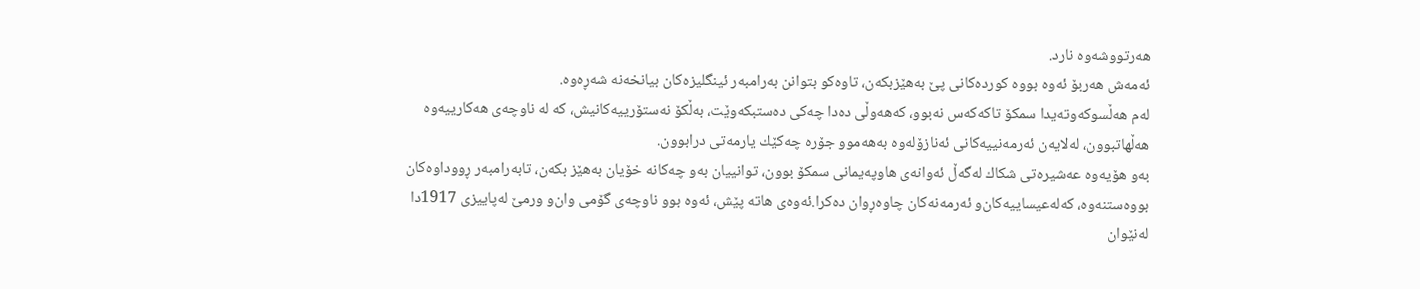هه‌رتووشه‌وه‌ نارد.
ئه‌مه‌ش هه‌ربۆ ئه‌وه‌ بووه‌ كورده‌كانی‌ پێ به‌هێزبكه‌ن، تاوه‌كو بتوانن به‌رامبه‌ر ئینگلیزه‌كان بیانخه‌نه‌ شه‌ڕه‌وه‌.
له‌م هه‌ڵسوكه‌وته‌یدا سمكۆ تاكه‌كه‌س نه‌بوو، كه‌هه‌وڵی‌ ده‌دا چه‌كی‌ ده‌ستبكه‌وێت، به‌ڵكۆ نه‌ستۆرییه‌كانیش، كه‌ له‌ ناوچه‌ی‌ هه‌كارییه‌وه‌ هه‌ڵهاتبوون، له‌لایه‌ن ئه‌رمه‌نییه‌كانی‌ ئه‌نازۆله‌وه‌ به‌هه‌موو جۆره‌ چه‌كێك یارمه‌تی‌ درابوون.
به‌و هۆیه‌وه‌ عه‌شیره‌تی‌ شكاك له‌گه‌ڵ ئه‌وانه‌ی‌ هاوپه‌یمانی‌ سمكۆ بوون، توانییان به‌و چه‌كانه‌ خۆیان به‌هێز بكه‌ن، تابه‌رامبه‌ر ڕووداوه‌كان بووه‌ستنه‌وه‌، كه‌له‌عیساییه‌كان‌و ئه‌رمه‌نه‌كان چاوه‌ڕوان ده‌كرا.ئه‌وه‌ی‌ هاته‌ پێش، ئه‌وه‌ بوو ناوچه‌ی‌ گۆمی‌ وان‌و ورمێ له‌پاییزی‌ 1917دا له‌نێوان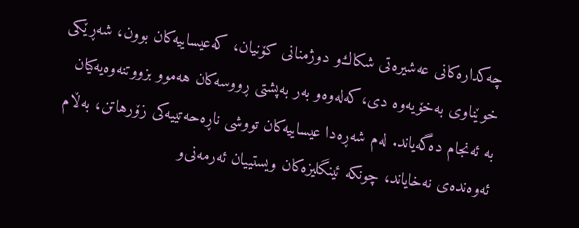چه‌كداره‌كانی‌ عه‌شیره‌تی‌ شكاك‌و دوژمنانی‌ كۆنیان، كه‌عیساییه‌كان بوون، شه‌ڕێكی‌ خوێناوی‌ به‌خۆیه‌وه‌ دی‌،كه‌له‌وه‌و به‌ر به‌پشتی‌ ڕووسه‌كان هه‌موو بزووتنه‌وه‌یه‌كیان به‌ ئه‌نجام ده‌گه‌یاند. له‌م شه‌ڕه‌دا عیساییه‌كان تووشی‌ ناڕه‌حه‌تییه‌كی‌ زۆرهاتن، به‌ڵام ئه‌وه‌نده‌ی‌ نه‌خایاند، چونكه‌ ئینگلیزه‌كان ویستییان ئه‌رمه‌نی‌‌و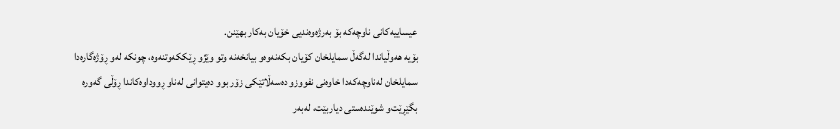عیساییه‌كانی‌ ناوچه‌كه‌ بۆ به‌رژه‌وه‌ندیی‌ خۆیان به‌كار بهێنن.
بۆیه‌ هه‌وڵیاندا له‌گه‌ڵ سمایلخان كۆیان بكه‌نه‌وه‌‌و بیانخه‌نه‌ وتو وێژو ڕێككه‌وتنه‌وه‌، چونكه‌ له‌و ڕۆژه‌گاره‌دا سمایلخان له‌ناوچه‌كه‌دا خاوه‌نی‌ نفووزو ده‌سه‌ڵاتێكی‌ زۆر بوو ده‌یتوانی‌ له‌ناو ڕووداوه‌كاندا ڕۆڵی‌ گه‌وره‌ بگێڕێت‌و شوێنده‌ستی‌ دیاربێت، له‌به‌ر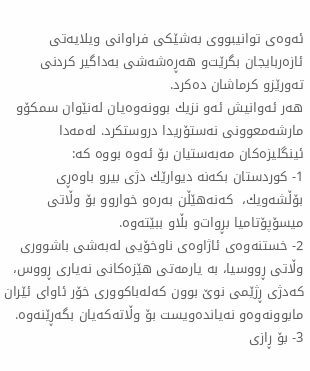ئه‌وه‌ی‌ توانیبووی‌ به‌شێكی‌ فراوانی‌ ویلایه‌تی‌ ئازه‌ربایجان بگرێت‌و هه‌ڕه‌شه‌شی‌ به‌داگیر كردنی‌ ته‌ورێزو كرماشان ده‌كرد.
هه‌ر ئه‌وانیش ئه‌و نزیك بوونه‌وه‌یان له‌نێوان سمكۆو مارشه‌معوونی‌ نه‌ستۆریدا دروستكرد. له‌مه‌دا ئینگلیزه‌كان مه‌به‌ستیان بۆ ئه‌وه‌ بووه‌ كه‌:
1- كوردستان بكه‌نه‌ دیوارێك دژی‌ بیرو باوه‌ڕی‌ بۆڵشه‌ویك،  كه‌نه‌هێڵن به‌ره‌و خواروو بۆ وڵاتی‌ میسۆپۆتامیا بڕوات‌و بڵاو ببێته‌وه‌.
2- خستنه‌وه‌ی‌ ئاژاوه‌ی‌ ناوخۆیی له‌به‌شی‌ باشووری‌ وڵاتی‌ ڕووسیا، به‌ یارمه‌تی‌ هێزه‌كانی‌ نه‌یاری‌ ڕووس، كه‌دژی‌ ڕژێمی‌ نوێ بوون كه‌له‌باكووری‌ خۆر ئاوای‌ ئێران مابوونه‌وه‌و نه‌یانده‌ویست بۆ وڵاته‌كه‌یان بگه‌ڕێنه‌وه‌.
3- بۆ ڕازی‌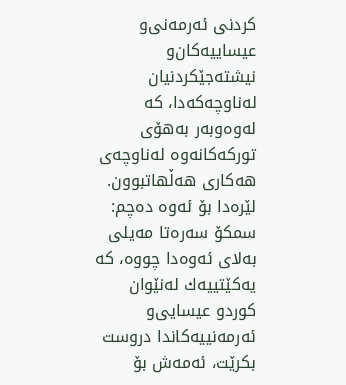كردنی‌ ئه‌رمه‌نی‌‌و عیساییه‌كان‌و نیشته‌جێكردنیان له‌ناوچه‌كه‌دا، كه‌ له‌وه‌وبه‌ر به‌هۆی‌ توركه‌كانه‌وه‌ له‌ناوچه‌ی‌ هه‌كاری‌ هه‌ڵهاتبوون.
لێره‌دا بۆ ئه‌وه‌ ده‌چم: سمكۆ سه‌ره‌تا مه‌یلی‌ به‌لای‌ ئه‌وه‌دا چووه‌، كه‌ یه‌كێتییه‌ك له‌نێوان كوردو عیسایی‌و ئه‌رمه‌نییه‌كاندا دروست بكرێت، ئه‌مه‌ش بۆ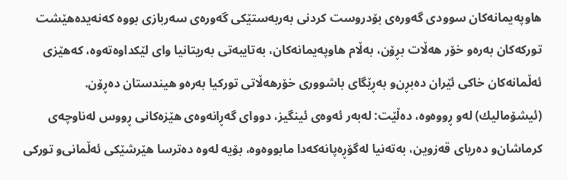هاوپه‌یمانه‌كان سوودی‌ گه‌وره‌ی‌ بۆدروست كردنی‌ به‌ربه‌ستێكی‌ گه‌وره‌ی‌ سه‌ربازی‌ بووه‌ كه‌نه‌یده‌هێشت توركه‌كان به‌ره‌و خۆر هه‌ڵات بڕۆن، به‌ڵام هاوپه‌یمانه‌كان، به‌تایبه‌تی‌ به‌ریتانیا وای لێكداوه‌ته‌وه‌، كه‌هێزی‌ ئه‌ڵمانه‌كان خاكی‌ ئێران ده‌بڕن‌و به‌ڕێگای‌ باشووری‌ خۆرهه‌ڵاتی‌ توركیا به‌ره‌و هیندستان ده‌ڕۆن.
(ئیشۆمالیك) له‌و ڕووه‌وه‌، ده‌ڵێت: له‌به‌ر ئه‌وه‌ی‌ ئینگیز، دووای‌ گه‌ڕانه‌وه‌ی‌ هێزه‌كانی‌ ڕووس له‌ناوچه‌ی‌ كرماشان‌و ده‌ریای‌ قه‌زوین، به‌ته‌نیا له‌گۆڕه‌پانه‌كه‌دا مابووه‌وه‌، بۆیه‌ له‌وه‌ ده‌ترسا هێرشێكی‌ ئه‌ڵمانی‌‌و توركی‌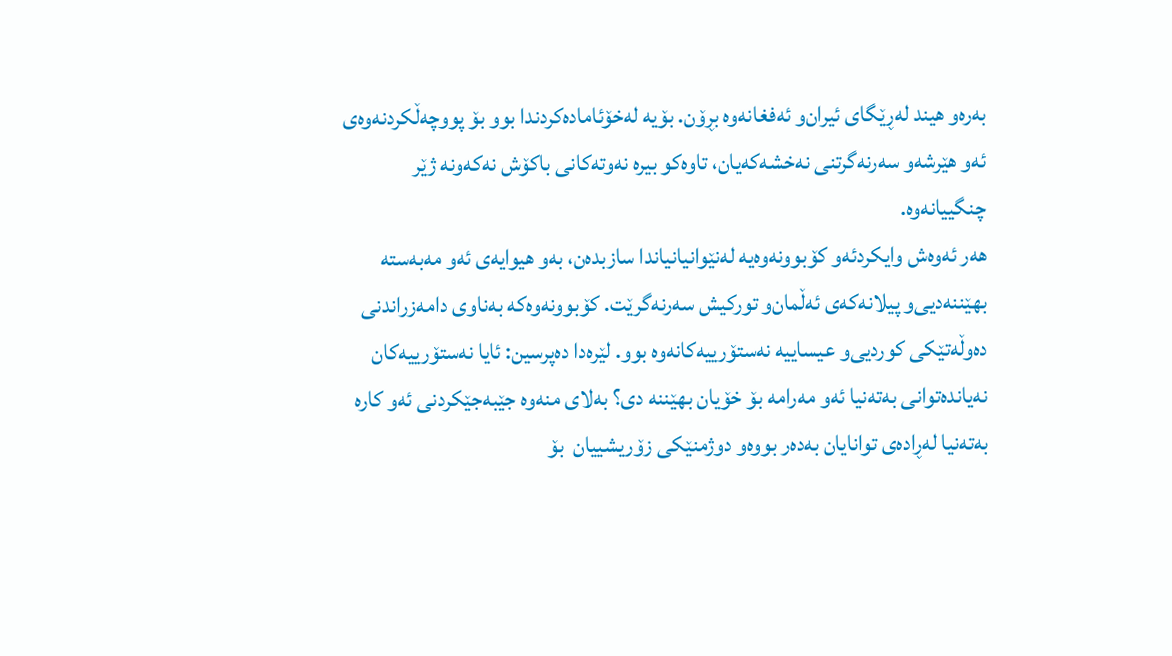به‌ره‌و هیند له‌ڕێگای‌ ئیران‌و ئه‌فغانه‌وه‌ بڕۆن. بۆیه‌ له‌خۆئاماده‌كردندا بوو بۆ پووچه‌ڵكردنه‌وه‌ی‌ ئه‌و هێرشه‌و سه‌رنه‌گرتنی‌ نه‌خشه‌كه‌یان، تاوه‌كو بیره‌ نه‌وته‌كانی‌ باكۆش نه‌كه‌ونه‌ ژێر چنگییانه‌وه‌.
هه‌ر ئه‌وه‌ش وایكردئه‌و كۆبوونه‌وه‌یه‌ له‌نێوانیانیاندا سازبده‌ن، به‌و هیوایه‌ی‌ ئه‌و مه‌به‌سته‌ بهێننه‌دیی‌‌و پیلانه‌كه‌ی‌ ئه‌ڵمان‌و توركیش سه‌رنه‌گرێت. كۆبوونه‌وه‌كه‌ به‌ناوی‌ دامه‌زراندنی‌ ده‌وڵه‌تێكی‌ كوردیی‌‌و عیساییه‌ نه‌ستۆرییه‌كانه‌وه‌ بوو. لێره‌دا ده‌پرسین: ئایا نه‌ستۆرییه‌كان نه‌یانده‌توانی‌ به‌ته‌نیا ئه‌و مه‌رامه‌ بۆ خۆیان بهێننه‌ دی‌؟ به‌لای‌ منه‌وه‌ جێبه‌جێكردنی‌ ئه‌و كاره‌ به‌ته‌نیا له‌ڕاده‌ی‌ توانایان به‌ده‌ر بووه‌‌و دوژمنێكی‌ زۆریشییان  بۆ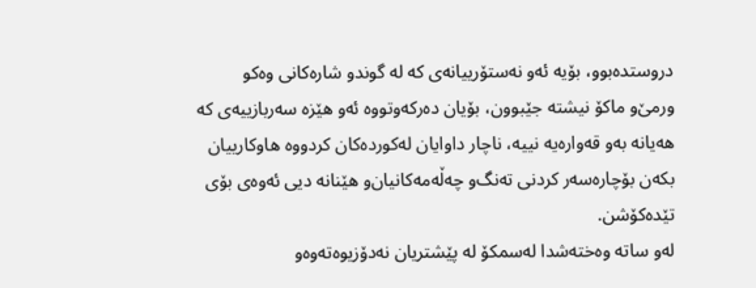دروستده‌بوو، بۆیه‌ ئه‌و نه‌ستۆرییانه‌ی‌ كه‌ له‌ گوندو شاره‌كانی‌ وه‌كو ورمێ‌و ماكۆ نیشته‌ جێبوون، بۆیان ده‌ركه‌وتووه‌ ئه‌و هێزه‌ سه‌ربازییه‌ی‌ كه‌ هه‌یانه‌ به‌و قه‌واره‌یه‌ نییه‌، ناچار داوایان له‌كورده‌كان كردووه‌ هاوكارییان بكه‌ن بۆچاره‌سه‌ر كردنی‌ ته‌نگ‌و چه‌ڵه‌مه‌كانیان‌و هێنانه‌ دیی‌ ئه‌وه‌ی‌ بۆی‌ تێده‌كۆشن.
له‌و ساته‌ وه‌خته‌شدا له‌سمكۆ له‌ پێشتریان نه‌دۆزیوه‌ته‌وه‌و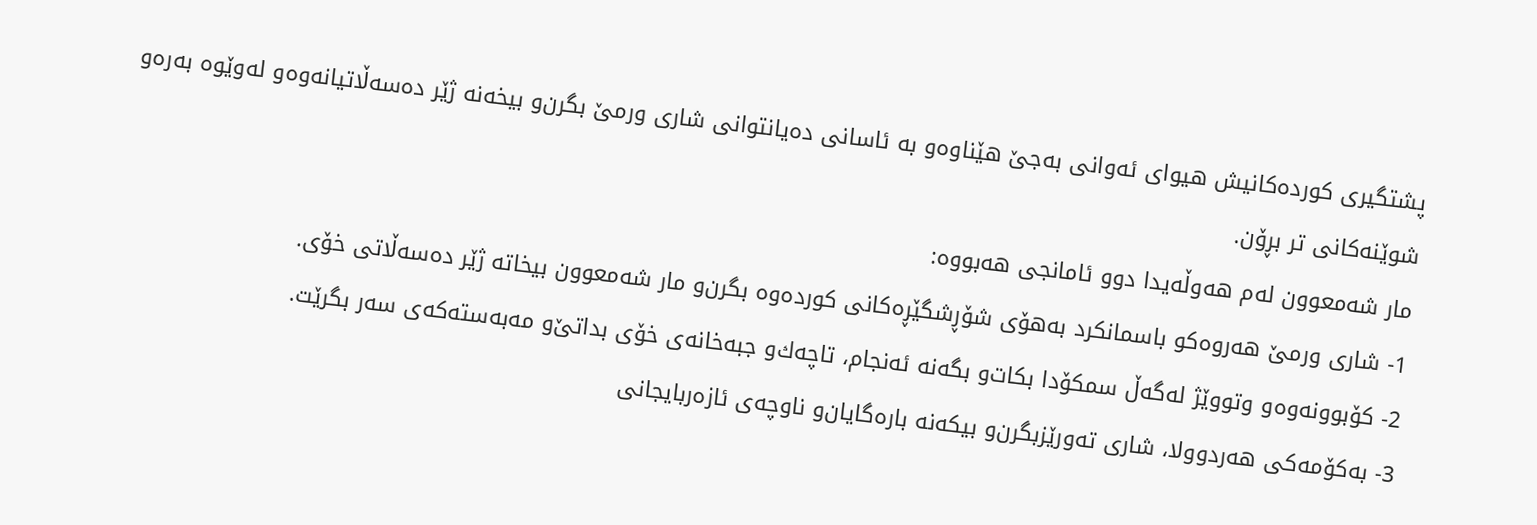پشتگیری‌ كورده‌كانیش هیوای‌ ئه‌وانی‌ به‌جێ هێناوه‌‌و به‌ ئاسانی‌ ده‌یانتوانی‌ شاری‌ ورمێ بگرن‌و بیخه‌نه‌ ژێر ده‌سه‌ڵاتیانه‌‌وه‌‌و له‌وێوه‌ به‌ره‌و شوێنه‌كانی‌ تر بڕۆن.
مار شه‌معوون له‌م هه‌وڵه‌یدا دوو ئامانجی‌ هه‌بووه‌:
1- شاری‌ ورمێ هه‌روه‌كو باسمانكرد به‌هۆی‌ شۆڕشگێڕه‌كانی‌ كورده‌وه‌ بگرن‌و مار شه‌معوون بیخاته‌ ژێر ده‌سه‌ڵاتی‌ خۆی‌.
2- كۆبوونه‌وه‌و وتووێژ له‌گه‌ڵ سمكۆدا بكات‌و بگه‌نه‌ ئه‌نجام، تاچه‌ك‌و جبه‌خانه‌ی‌ خۆی‌ بداتێ‌‌و مه‌به‌سته‌كه‌ی‌ سه‌ر بگرێت.
3- به‌كۆمه‌كی‌ هه‌ردوولا، شاری‌ ته‌ورێزبگرن‌و بیكه‌نه‌ باره‌گایان‌و ناوچه‌ی‌ ئازه‌ربایجانی‌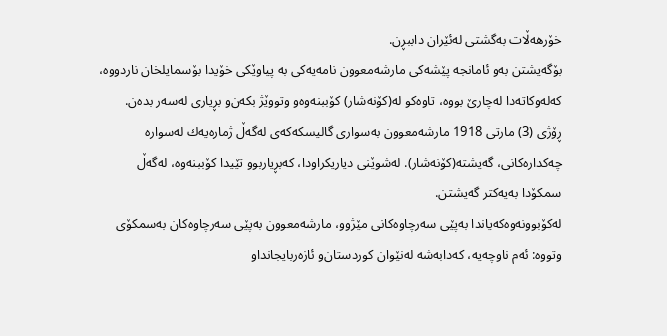خۆرهه‌ڵات به‌گشتی‌ له‌ئێران داببڕن.
بۆگه‌یشتن به‌و ئامانجه‌ پێشه‌كی‌ مارشه‌معوون نامه‌یه‌كی‌ به‌ پیاوێكی‌ خۆیدا بۆسمایلخان ناردووه‌، كه‌له‌وكاته‌دا له‌چارێ بووه‌، تاوه‌كو له‌(كۆنه‌شار) كۆببنه‌وه‌و وتووێژ بكه‌ن‌و بڕیاری‌ له‌سه‌ر بده‌ن.
ڕۆژی‌ (3) مارتی‌ 1918 مارشه‌معوون به‌سواری‌ گالیسكه‌كه‌ی‌ له‌گه‌ڵ ژماره‌یه‌ك له‌سواره‌ چه‌كداره‌كانی‌، گه‌یشته‌(كۆنه‌شار). له‌شوێنی‌ دیاریكراودا، كه‌بڕیاربوو تێیدا كۆببنه‌وه‌، له‌گه‌ڵ سمكۆدا به‌یه‌كتر گه‌یشتن.
له‌كۆبوونه‌وه‌كه‌یاندا به‌پێی‌ سه‌رچاوه‌كانی‌ مێژوو، مارشه‌معوون به‌پێی‌ سه‌رچاوه‌كان به‌سمكۆی‌ وتووه‌: ئه‌م ناوچه‌یه‌، كه‌دابه‌شه‌ له‌نێوان كوردستان‌و ئازه‌ربایجانداو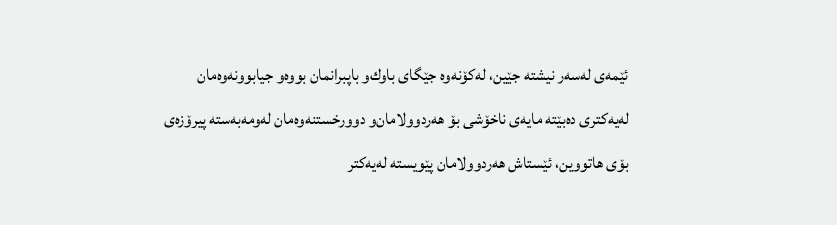ئێمه‌ی‌ له‌سه‌ر نیشته‌ جێین، له‌كۆنه‌وه‌ جێگای‌ باوك‌و باپبرانمان بووه‌و جیابوونه‌وه‌مان له‌یه‌كتری‌ ده‌بێته‌ مایه‌ی‌ ناخۆشی‌ بۆ هه‌ردوولامان‌و دوورخستنه‌وه‌مان له‌ومه‌به‌سته‌ پیرۆزه‌ی‌ بۆی هاتووین، ئێستاش هه‌ردوولامان پێویسته‌ له‌یه‌كتر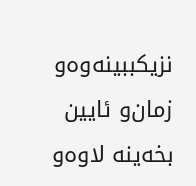نزیكببینه‌وه‌و زمان‌و ئایین بخه‌ینه‌ لاوه‌‌و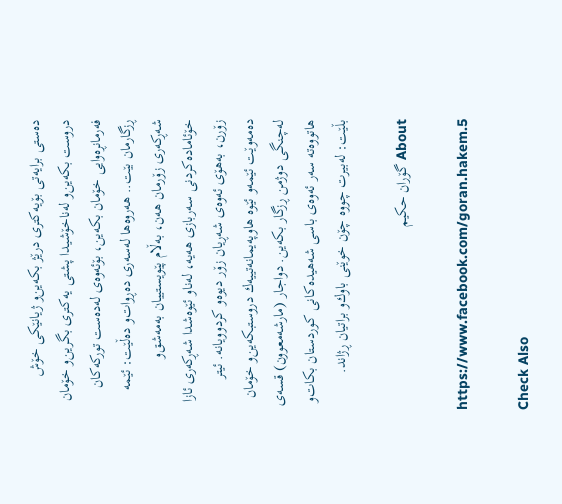ده‌ستی‌ برایه‌تی‌ بۆیه‌كتری‌ درێژ بكه‌ین‌و ژیانێكی‌ خۆش دروست بكه‌ین‌و له‌ناخۆشیدا پشتی‌ یه‌كتری‌ بگرین‌و خۆمان فه‌رمانڕه‌وایی‌ خۆمان بكه‌ین، بۆئه‌وه‌ی‌ له‌ده‌ست توركه‌كان ڕزگارمان بێت.. هه‌روه‌ها له‌سه‌ری‌ ده‌ڕوات‌و ده‌ڵێت: ئێمه‌ شه‌ڕكه‌ری‌ زۆرمان هه‌ن، به‌ڵام پێویستییان به‌مه‌شق‌و خۆئاماده‌كردنی‌ سه‌ربازی‌ هه‌یه‌، له‌ناو ئێوه‌شدا شه‌ڕكه‌ری‌ ئازا زۆرن، به‌هۆی‌ ئه‌وه‌ی‌ شه‌ڕیان زۆر دیوه‌و كردوویانه‌. ئیتر ده‌مه‌وێت ئێمه‌و ئێوه‌ هاوپه‌یمانه‌تییه‌ك دروستبكه‌ین‌و خۆمان له‌چنگی‌ دوژمن ڕزگار بكه‌ین. دواجار (مارشه‌معوون) قسه‌ی‌ هاتووه‌ته‌ سه‌ر ئه‌وه‌ی‌ باسی‌ شه‌هیده‌كانی‌ كوردستان بكات‌و بڵێت: له‌بیرت چووه‌ چۆن خوێنی‌ باوك‌و براتیان ڕژاند.

About گۆران حكيم

https://www.facebook.com/goran.hakem.5

Check Also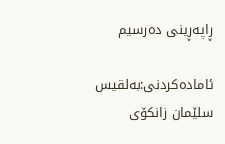ڕاپه‌ڕینی دەرسیم

ئامادەكردنی:بەلقیس سلێمان زانكۆی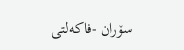سۆران -فاكەلتی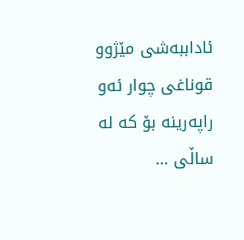ئاداببەشی مێژوو قوناغی چوار ئەو راپەرینە بۆ كە لە ساڵی …